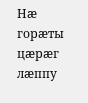Нæ горæты цæрæг лæппу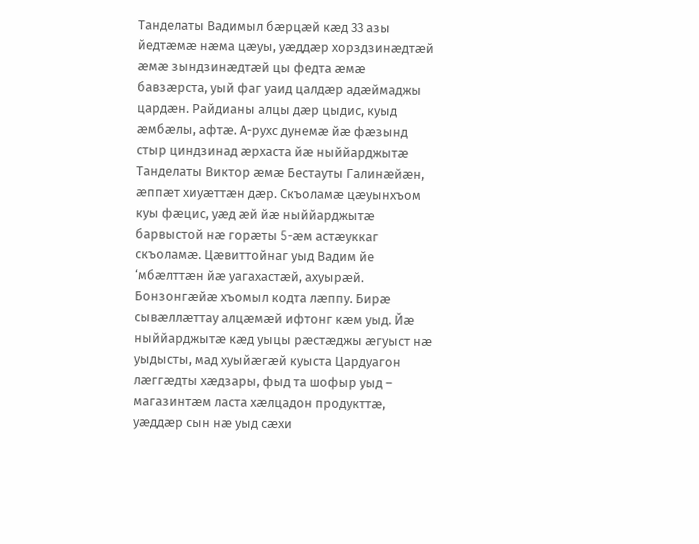Танделаты Вадимыл бæрцæй кæд 33 азы йедтæмæ нæма цæуы, уæддæр хорздзинæдтæй æмæ зындзинæдтæй цы федта æмæ бавзæрста, уый фаг уаид цалдæр адæймаджы цардæн. Райдианы алцы дæр цыдис, куыд æмбæлы, афтæ. А-рухс дунемæ йæ фæзынд стыр циндзинад æрхаста йæ ныййарджытæ Танделаты Виктор æмæ Бестауты Галинæйæн, æппæт хиуæттæн дæр. Скъоламæ цæуынхъом куы фæцис, уæд æй йæ ныййарджытæ барвыстой нæ горæты 5-æм астæуккаг скъоламæ. Цæвиттойнаг уыд Вадим йе ‘мбæлттæн йæ уагахастæй, ахуырæй. Бонзонгæйæ хъомыл кодта лæппу. Бирæ сывæллæттау алцæмæй ифтонг кæм уыд. Йæ ныййарджытæ кæд уыцы рæстæджы æгуыст нæ уыдысты, мад хуыйæгæй куыста Цардуагон лæггæдты хæдзары, фыд та шофыр уыд – магазинтæм ласта хæлцадон продукттæ, уæддæр сын нæ уыд сæхи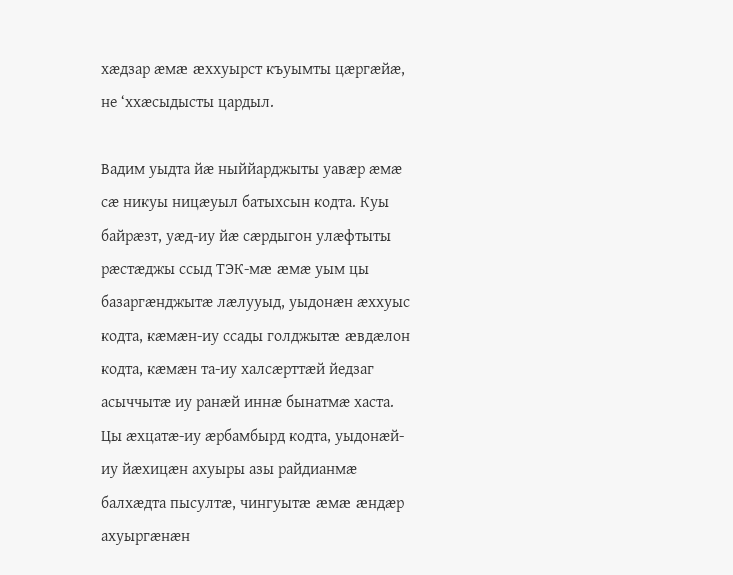хæдзар æмæ æххуырст къуымты цæргæйæ, не ‘ххæсыдысты цардыл.

Вадим уыдта йæ ныййарджыты уавæр æмæ сæ никуы ницæуыл батыхсын кодта. Куы байрæзт, уæд-иу йæ сæрдыгон улæфтыты рæстæджы ссыд ТЭК-мæ æмæ уым цы базаргæнджытæ лæлууыд, уыдонæн æххуыс кодта, кæмæн-иу ссады голджытæ æвдæлон кодта, кæмæн та-иу халсæрттæй йедзаг асыччытæ иу ранæй иннæ бынатмæ хаста. Цы æхцатæ-иу æрбамбырд кодта, уыдонæй-иу йæхицæн ахуыры азы райдианмæ балхæдта пысултæ, чингуытæ æмæ æндæр ахуыргæнæн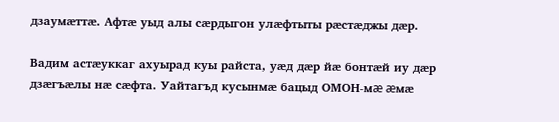дзаумæттæ. Афтæ уыд алы сæрдыгон улæфтыты рæстæджы дæр.

Вадим астæуккаг ахуырад куы райста, уæд дæр йæ бонтæй иу дæр дзæгъæлы нæ сæфта. Уайтагъд кусынмæ бацыд ОМОН-мæ æмæ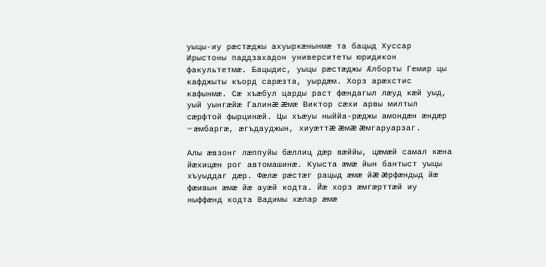уыцы-иу рæстæджы ахуыркæнынмæ та бацыд Хуссар Ирыстоны паддзахадон университеты юридикон факультетмæ. Бацыдис, уыцы рæстæджы Æлборты Гемир цы кафджыты къорд сарæзта, уырдæм. Хорз арæхстис кафынмæ. Сæ хъæбул царды раст фæндагыл лæуд кæй уыд, уый уынгæйæ Галинæ æмæ Виктор сæхи арвы милтыл сæрфтой фырцинæй. Цы хъæуы ныййа-рæджы амондæн æндæр – æмбаргæ, æгъдауджын, хиуæттæ æмæ æмгаруарзаг.

Алы æвзонг лæппуйы бæллиц дæр вæййы, цæмæй самал кæна йæхицæн рог автомашинæ. Куыста æмæ йын бантыст уыцы хъуыддаг дæр. Фæлæ рæстæг рацыд æмæ йæ æрфæндыд йæ фæивын æмæ йæ ауæй кодта. Йæ хорз æмгæрттæй иу ныффæнд кодта Вадимы хæлар æмæ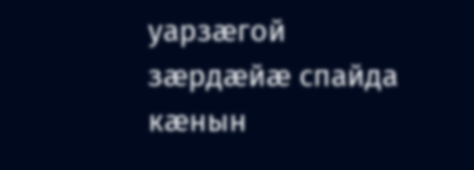уарзæгой зæрдæйæ спайда кæнын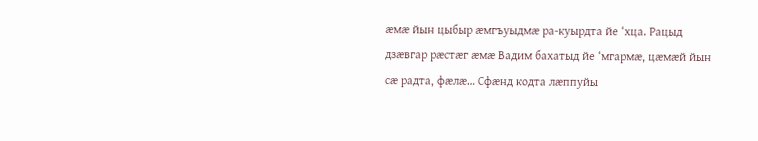æмæ йын цыбыр æмгъуыдмæ ра-куырдта йе ‘хца. Рацыд дзæвгар рæстæг æмæ Вадим бахатыд йе ‘мгармæ, цæмæй йын сæ радта, фæлæ… Сфæнд кодта лæппуйы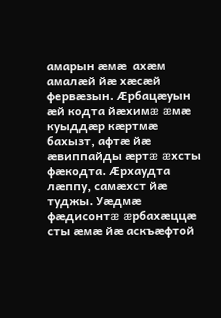амарын æмæ  ахæм амалæй йæ хæсæй фервæзын. Æрбацæуын æй кодта йæхимæ æмæ куыддæр кæртмæ бахызт, афтæ йæ æвиппайды æртæ æхсты фæкодта. Æрхаудта лæппу, самæхст йæ туджы. Уæдмæ фæдисонтæ æрбахæццæ сты æмæ йæ аскъæфтой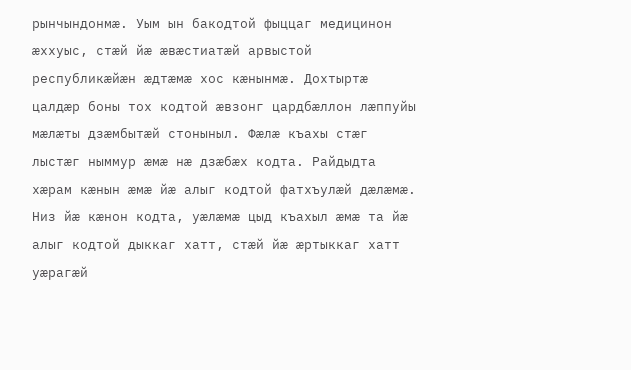рынчындонмæ. Уым ын бакодтой фыццаг медицинон æххуыс, стæй йæ æвæстиатæй арвыстой республикæйæн æдтæмæ хос кæнынмæ. Дохтыртæ цалдæр боны тох кодтой æвзонг цардбæллон лæппуйы мæлæты дзæмбытæй стоныныл. Фæлæ къахы стæг лыстæг ныммур æмæ нæ дзæбæх кодта. Райдыдта хæрам кæнын æмæ йæ алыг кодтой фатхъулæй дæлæмæ. Низ йæ кæнон кодта, уæлæмæ цыд къахыл æмæ та йæ алыг кодтой дыккаг хатт, стæй йæ æртыккаг хатт уæрагæй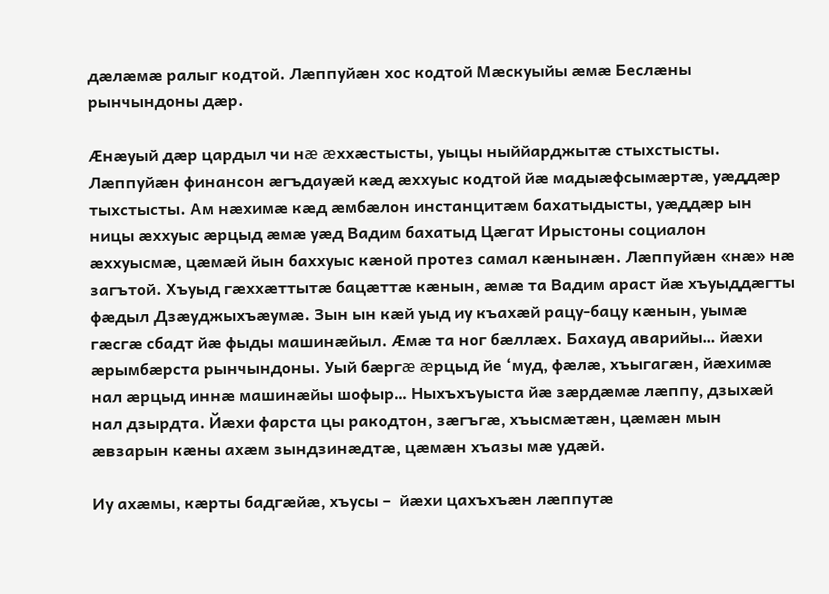дæлæмæ ралыг кодтой. Лæппуйæн хос кодтой Мæскуыйы æмæ Беслæны рынчындоны дæр.

Æнæуый дæр цардыл чи нæ æххæстысты, уыцы ныййарджытæ стыхстысты. Лæппуйæн финансон æгъдауæй кæд æххуыс кодтой йæ мадыæфсымæртæ, уæддæр тыхстысты. Ам нæхимæ кæд æмбæлон инстанцитæм бахатыдысты, уæддæр ын ницы æххуыс æрцыд æмæ уæд Вадим бахатыд Цæгат Ирыстоны социалон æххуысмæ, цæмæй йын баххуыс кæной протез самал кæнынæн. Лæппуйæн «нæ» нæ загътой. Хъуыд гæххæттытæ бацæттæ кæнын, æмæ та Вадим араст йæ хъуыддæгты фæдыл Дзæуджыхъæумæ. Зын ын кæй уыд иу къахæй рацу-бацу кæнын, уымæ гæсгæ сбадт йæ фыды машинæйыл. Æмæ та ног бæллæх. Бахауд аварийы… йæхи æрымбæрста рынчындоны. Уый бæргæ æрцыд йе ‘муд, фæлæ, хъыгагæн, йæхимæ нал æрцыд иннæ машинæйы шофыр… Ныхъхъуыста йæ зæрдæмæ лæппу, дзыхæй нал дзырдта. Йæхи фарста цы ракодтон, зæгъгæ, хъысмæтæн, цæмæн мын æвзарын кæны ахæм зындзинæдтæ, цæмæн хъазы мæ удæй.

Иу ахæмы, кæрты бадгæйæ, хъусы –  йæхи цахъхъæн лæппутæ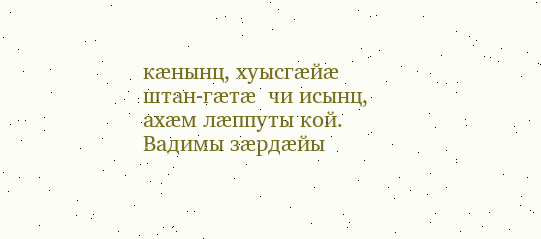кæнынц, хуысгæйæ штан-гæтæ  чи исынц, ахæм лæппуты кой. Вадимы зæрдæйы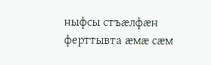ныфсы стъæлфæн ферттывта æмæ сæм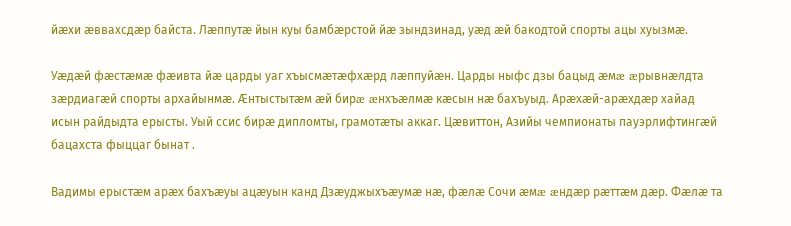йæхи æввахсдæр байста. Лæппутæ йын куы бамбæрстой йæ зындзинад, уæд æй бакодтой спорты ацы хуызмæ.

Уæдæй фæстæмæ фæивта йæ царды уаг хъысмæтæфхæрд лæппуйæн. Царды ныфс дзы бацыд æмæ æрывнæлдта зæрдиагæй спорты архайынмæ. Æнтыстытæм æй бирæ æнхъæлмæ кæсын нæ бахъуыд. Арæхæй-арæхдæр хайад исын райдыдта ерысты. Уый ссис бирæ дипломты, грамотæты аккаг. Цæвиттон, Азийы чемпионаты пауэрлифтингæй бацахста фыццаг бынат .

Вадимы ерыстæм арæх бахъæуы ацæуын канд Дзæуджыхъæумæ нæ, фæлæ Сочи æмæ æндæр рæттæм дæр. Фæлæ та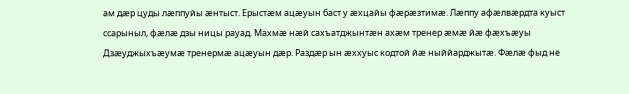ам дæр цуды лæппуйы æнтыст. Ерыстæм ацæуын баст у æхцайы фæрæзтимæ. Лæппу афæлвæрдта куыст ссарыныл, фæлæ дзы ницы рауад. Махмæ нæй сахъатджынтæн ахæм тренер æмæ йæ фæхъæуы Дзæуджыхъæумæ тренермæ ацæуын дæр. Раздæр ын æххуыс кодтой йæ ныййарджытæ. Фæлæ фыд не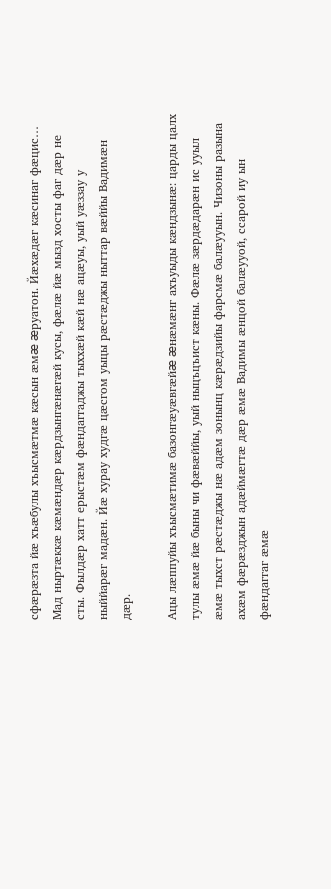сфæрæзта йæ хъæбулы хъысмæтмæ кæсын æмæ æруатон. Йæхæдæг кæсинаг фæцис… Мад ныртæккæ кæмæндæр кæрдзынгæнæгæй кусы, фæлæ йæ мызд хосты фаг дæр не сты. Фылдæр хатт ерыстæм фæндаггаджы тыххæй кæй нæ ацæуы, уый уæззау у ныййарæг мадæн. Йæ хурау худгæ цæсгом уыцы рæстæджы ныттар вæййы Вадимæн дæр.

Ацы лæппуйы хъысмæтимæ базонгæуæвгæйæ æнæмæнг ахъуыды кæндзынæ: царды цалх тулы æмæ йæ быны чи фæвæййы, уый ныцъцъист кæны. Фæлæ зæрдæдарæн ис ууыл æмæ тыхст рæстæджы нæ адæм зонынц кæрæдзийы фарсмæ балæууын. Чизоны разына ахæм фæрæзджын адæймæгтæ дæр æмæ Вадимы æнцой балæууой, ссарой иу ын фæндаггаг æмæ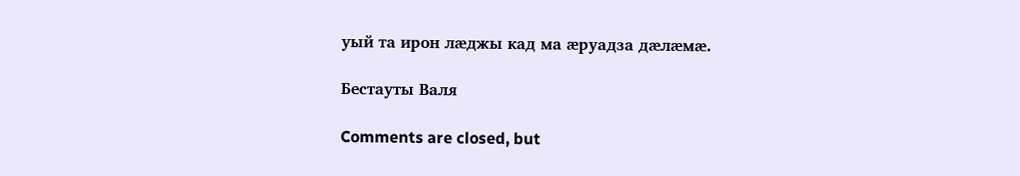уый та ирон лæджы кад ма æруадза дæлæмæ.

Бестауты Валя

Comments are closed, but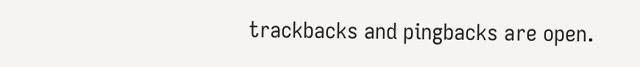trackbacks and pingbacks are open.